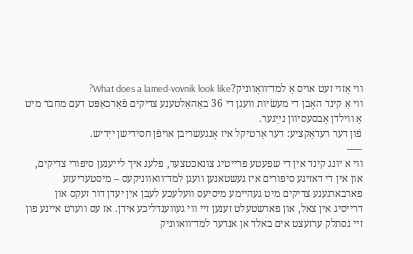ווי אַזוי זעט אויס אַ למד־וואָווניק?What does a lamed-vovnik look like?
ווי אַ קינד האָבן די מעשׂיות וועגן די 36 באַהאַלטענע צדיקים פֿאַרכאַפּט דעם מחבר מיט אַ ווילדן אָבסעסיוון נײַגער.
פֿון דער רעדאַקציע: דער אַרטיקל איז אָנגעשריבן אויפֿן חסידישן ייִדיש.
–––
ווי א יונג קינד אין די שפעטע פרייטיג צונאכטצער, פלעג איך לייענען סיפורי צדיקים, און אין די דאזיגע סיפורים איז געשטאנען וועגן למד־וואווניקעס – מיסטעריעזע פארבארגענע צדיקים מיט געהיימע מיסיעס וועלעכע לעבן אין יעדן דור זעקס און דרייסיג אין צאל, און פארשטעלט זענען זיי ווי געווענדליכע אידן. אז עס ווערט איינע פון זיי נסתלק ערזעצט אים באלד אן אנדער למד־וואווניק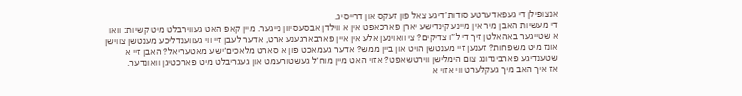אנצופילן די געפאדערטע סודות׳דיגע צאל פון זעקס און דרייסיג.
די מעשיות האבן מיר אין מיינע קינדישע יארן פארכאפט אין א ווילדן אבסעסיוון נייגער. מיין קאפ האט געווירבלט מיט קשיות: וואו א שטייגער באהאלטן זיך די ל״ו צדיקים? צי וואוינען אלע אין איין פארבארגענע ארט, אדער לעבן זיי ווי געווענדליכע מענטשן צווישן אונז מיט משפחות? זענען זיי מענטשן הויט און ביין ממש? אדער געמאכט פון א סארט מלאכים׳ישע מאטעריאל? האבן זיי א שטענדיגע פארבינדונג צום הימלישן ווירטשאפט? אזוי האט מיין מוח׳ל געשטורעמט און געגריבלט מיט פארכטיגן וואונדער.
אז איך האב מיך געקלערט ווי אזוי א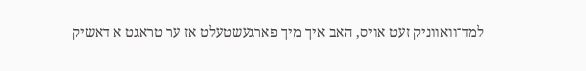למד־וואווניק זעט אויס, האב איך מיך פארגעשטעלט אז ער טראגט א דאשיק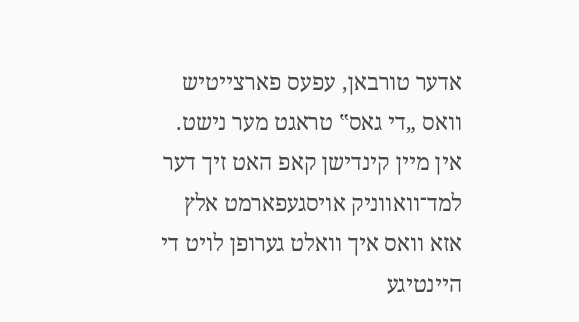אדער טורבאן, עפעס פארצייטיש וואס „די גאס‟ טראגט מער נישט.
אין מיין קינדישן קאפ האט זיך דער למד־וואווניק אויסגעפארמט אלץ אזא וואס איך וואלט גערופן לויט די היינטיגע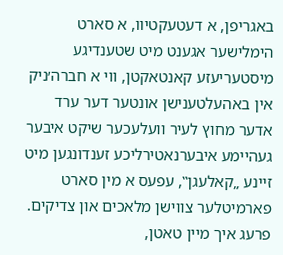באגריפן, א דעטעקטיוו, א סארט הימלישער אגענט מיט שטענדיגע מיסטעריעזע קאנטאקטן, ווי א חברה׳ניק אין באהעלטענישן אונטער דער ערד אדער מחוץ לעיר וועלעכער שיקט איבער געהיימע איבערנאטירליכע זענדונגען מיט זיינע „קאלעגן‟, עפעס א מין סארט פארמיטלער צווישן מלאכים און צדיקים.
פרעג איך מיין טאטן,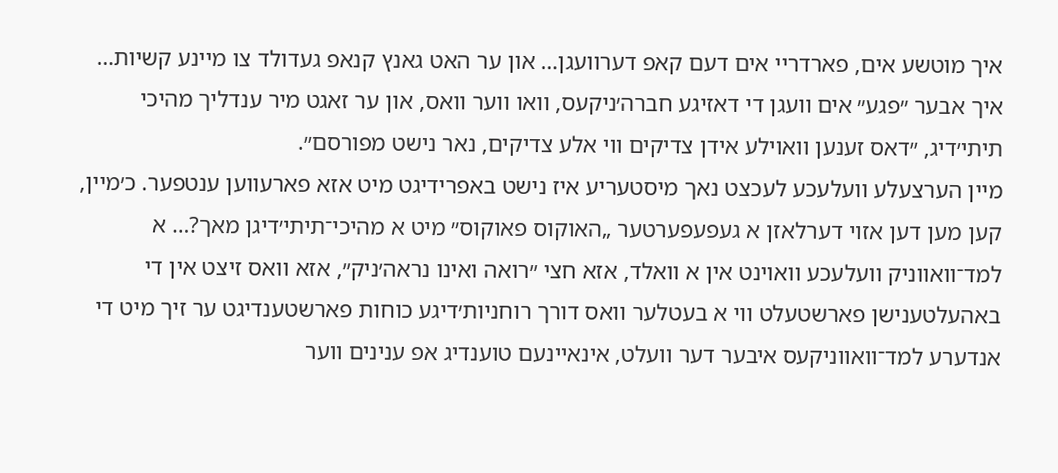איך מוטשע אים, פארדריי אים דעם קאפ דערוועגן… און ער האט גאנץ קנאפ געדולד צו מיינע קשיות… איך אבער ״פגע״ אים וועגן די דאזיגע חברה׳ניקעס, וואו ווער וואס, און ער זאגט מיר ענדליך מהיכי תיתי׳דיג, ״דאס זענען וואוילע אידן צדיקים ווי אלע צדיקים, נאר נישט מפורסם״.
מיין הערצעלע וועלעכע לעכצט נאך מיסטעריע איז נישט באפרידיגט מיט אזא פארעווען ענטפער. כ׳מיין, קען מען דען אזוי דערלאזן א געפעפערטער „האוקוס פאוקוס״ מיט א מהיכי־תיתי׳דיגן מאך?… א למד־וואווניק וועלעכע וואוינט אין א וואלד, אזא חצי ״רואה ואינו נראה׳ניק״, אזא וואס זיצט אין די באהעלטענישן פארשטעלט ווי א בעטלער וואס דורך רוחניות׳דיגע כוחות פארשטענדיגט ער זיך מיט די אנדערע למד־וואווניקעס איבער דער וועלט, אינאיינעם טוענדיג אפ ענינים ווער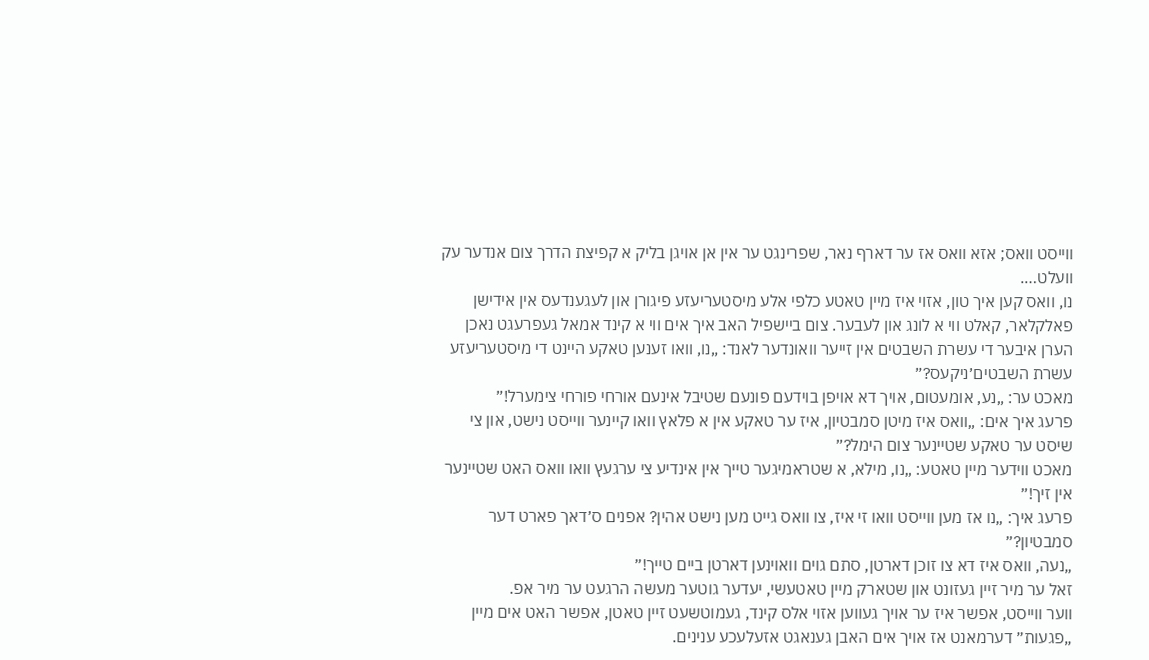ווייסט וואס; אזא וואס אז ער דארף נאר, שפרינגט ער אין אן אויגן בליק א קפיצת הדרך צום אנדער עק וועלט….
נו, וואס קען איך טון, אזוי איז מיין טאטע כלפי אלע מיסטעריעזע פיגורן און לעגענדעס אין אידישן פאלקלאר, קאלט ווי א לונג און לעבער. צום ביישפיל האב איך אים ווי א קינד אמאל געפרעגט נאכן הערן איבער די עשרת השבטים אין זייער וואונדער לאנד: „נו, וואו זענען טאקע היינט די מיסטעריעזע עשרת השבטים׳ניקעס?״
מאכט ער: „נע, אומעטום, אויך דא אויפן בוידעם פונעם שטיבל אינעם אורחי פורחי צימערל!״
פרעג איך אים: „וואס איז מיטן סמבטיון, איז ער טאקע אין א פלאץ וואו קיינער ווייסט נישט, און צי שיסט ער טאקע שטיינער צום הימל?״
מאכט ווידער מיין טאטע: „נו, מילא, א שטראמיגער טייך אין אינדיע צי ערגעץ וואו וואס האט שטיינער אין זיך!״
פרעג איך: „נו אז מען ווייסט וואו זי איז, צו וואס גייט מען נישט אהין? אפנים ס׳דאך פארט דער סמבטיון?״
„נעה, וואס איז דא צו זוכן דארטן, סתם גוים וואוינען דארטן ביים טייך!״
זאל ער מיר זיין געזונט און שטארק מיין טאטעשי, יעדער גוטער מעשה הרגעט ער מיר אפ.
ווער ווייסט, אפשר איז ער אויך געווען אזוי אלס קינד, געמוטשעט זיין טאטן, אפשר האט אים מיין „פגעות״ דערמאנט אז אויך אים האבן גענאגט אזעלעכע ענינים.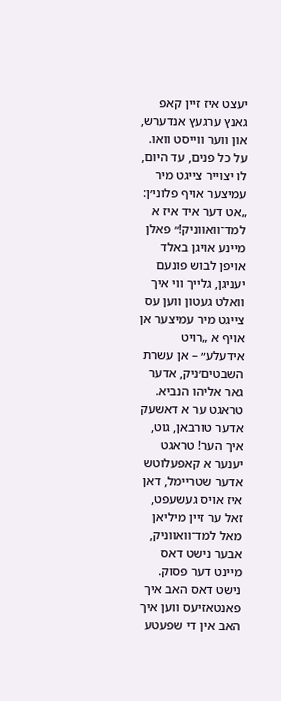יעצט איז זיין קאפ גאנץ ערגעץ אנדערש, און ווער ווייסט וואו.
על כל פנים, עד היום, לו יצוייר צייגט מיר עמיצער אויף פלוני׳ן: „אט דער איד איז א למד־וואווניק!״ פאלן מיינע אויגן באלד אויפן לבוש פונעם יעניגן, גלייך ווי איך וואלט געטון ווען עס צייגט מיר עמיצער אן אויף א „רויט אידעלע״ – אן עשרת השבטים׳ניק, אדער גאר אליהו הנביא. טראגט ער א דאשעק אדער טורבאן, גוט, איך הער! טראגט יענער א קאפעלוטש אדער שטריימל, דאן איז אויס געשעפט, זאל ער זיין מיליאן מאל למד־וואווניק, אבער נישט דאס מיינט דער פסוק. נישט דאס האב איך פאנטאזיעס ווען איך האב אין די שפעטע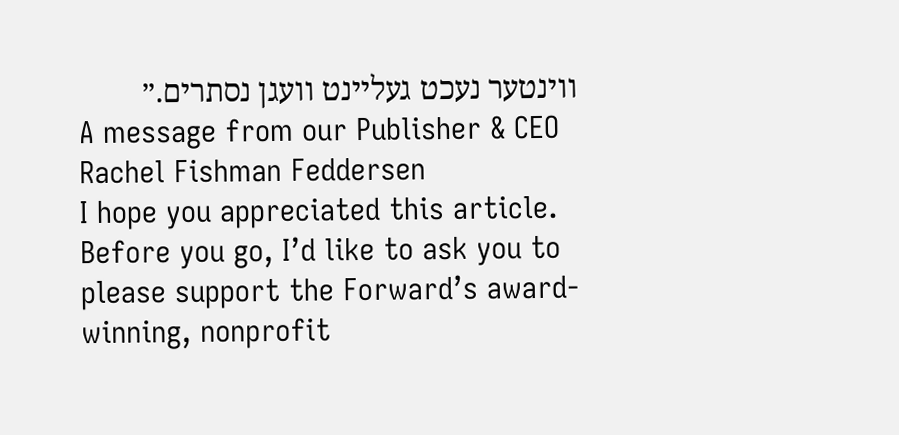ווינטער נעכט געליינט וועגן נסתרים.״
A message from our Publisher & CEO Rachel Fishman Feddersen
I hope you appreciated this article. Before you go, I’d like to ask you to please support the Forward’s award-winning, nonprofit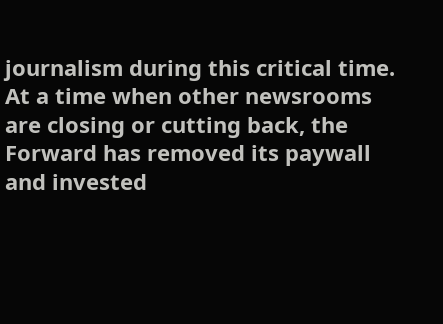journalism during this critical time.
At a time when other newsrooms are closing or cutting back, the Forward has removed its paywall and invested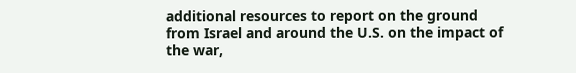additional resources to report on the ground from Israel and around the U.S. on the impact of the war,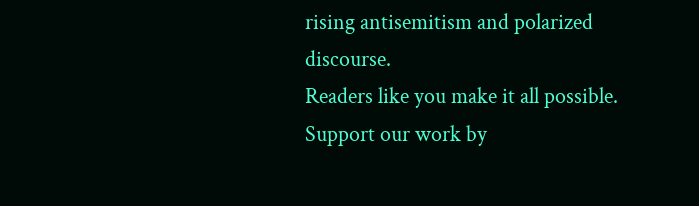rising antisemitism and polarized discourse.
Readers like you make it all possible. Support our work by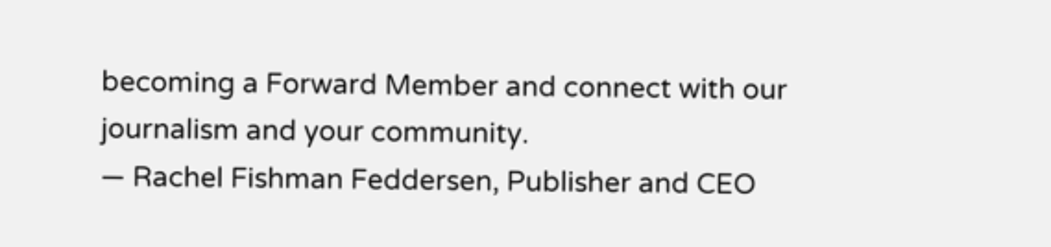becoming a Forward Member and connect with our journalism and your community.
— Rachel Fishman Feddersen, Publisher and CEO